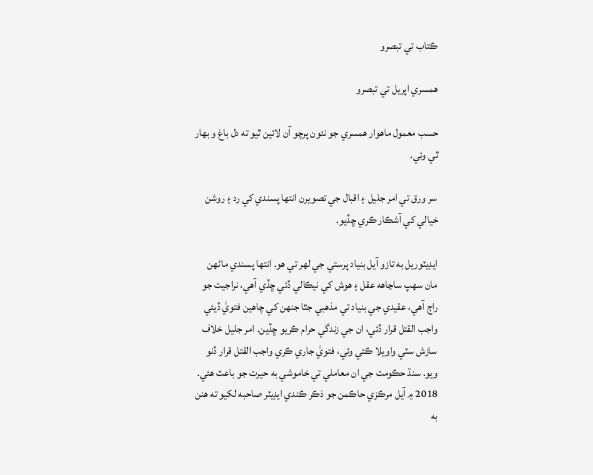ڪتاب تي تبصرو

همسري اپريل تي تبصرو

حسب معمول ماهوار ھمسري جو نئون پرچو آن لائين ٿيو ته دل باغ و بھار ٿي وئي.

سر ورق تي امر جليل ۽ اقبال جي تصويرن انتھا پسندي کي رد ۽ روشن خيالي کي آشڪار ڪري ڇڏيو.

ايڊيٽوريل به تازو آيل بنياد پرستي جي لھر تي ھو. انتھا پسندي ماڻھن مان سھپ ساڃاهه عقل ۽ ھوش کي نيڪالي ڏئي ڇڏي آھي، نراجيت جو راڄ آھي، عقيدي جي بنياد تي مذھبي جٿا جنھن کي چاھين فتويٰ ڏيئي واجب القتل قرار ڏئي، ان جي زندگي حرام ڪريو ڇڏين. امر جليل خلاف سازش سٽي واويلا ڪئي وئي، فتويٰ جاري ڪري واجب القتل قرار ڏنو ويو. سنڌ حڪومت جي ان معاملي تي خاموشي به حيرت جو باعث هئي. 2018 ۾ آيل مرڪزي حاڪمن جو ذڪر ڪندي ايڊيٽر صاحبه لکيو ته ھنن به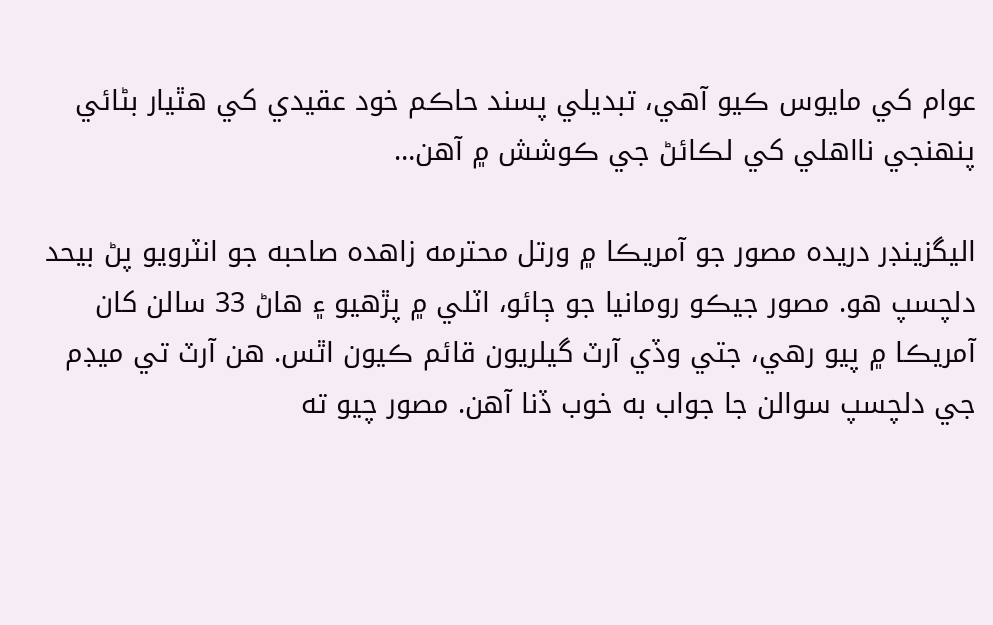عوام کي مايوس ڪيو آھي، تبديلي پسند حاڪم خود عقيدي کي ھٿيار بڻائي پنھنجي نااھلي کي لڪائڻ جي ڪوشش ۾ آھن…

اليگزينڊر دريده مصور جو آمريڪا ۾ ورتل محترمه زاھده صاحبه جو انٽرويو پڻ بيحد دلچسپ ھو. مصور جيڪو رومانيا جو ڄائو، اٽلي ۾ پڙھيو ۽ ھاڻ 33 سالن کان آمريڪا ۾ پيو رھي، جتي وڏي آرٽ گيلريون قائم ڪيون اٿس. هن آرٽ تي ميڊم جي دلچسپ سوالن جا جواب به خوب ڏنا آهن. مصور چيو ته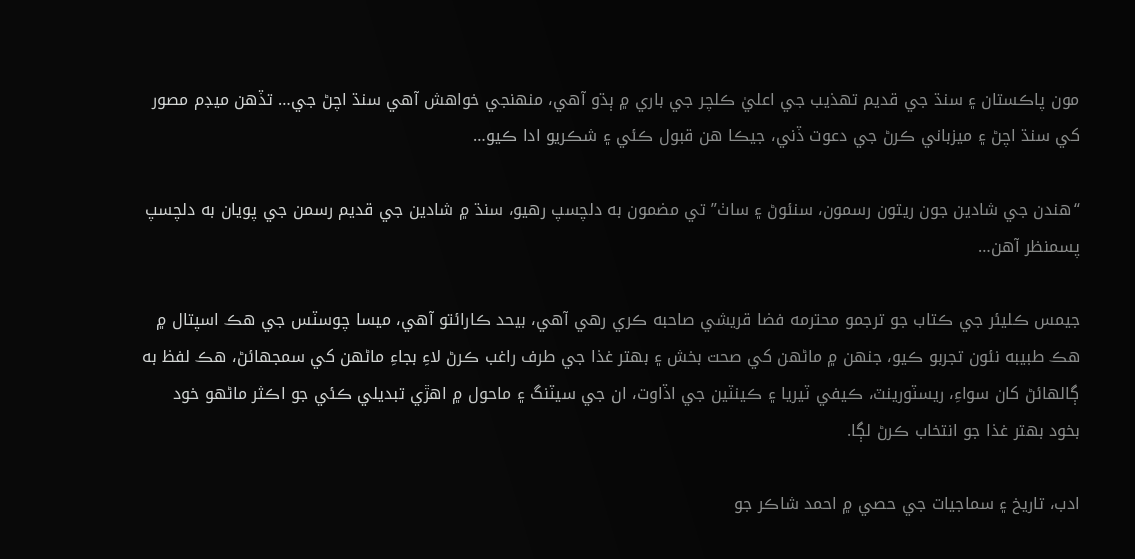مون پاڪستان ۽ سنڌ جي قديم تھذيب جي اعليٰ ڪلچر جي باري ۾ ٻڌو آھي، منھنجي خواھش آھي سنڌ اچڻ جي… تڏھن ميڊم مصور کي سنڌ اچڻ ۽ ميزباني ڪرڻ جي دعوت ڏني، جيڪا ھن قبول ڪئي ۽ شڪريو ادا ڪيو…

“ھندن جي شادين جون ريتون رسمون، سنئوڻ ۽ ساٺ” تي مضمون به دلچسپ رھيو، سنڌ ۾ شادين جي قديم رسمن جي پويان به دلچسپ پسمنظر آھن…

جيمس ڪليئر جي ڪتاب جو ترجمو محترمه فضا قريشي صاحبه ڪري رهي آهي، بيحد ڪارائتو آھي، ميسا چوسٽس جي ھڪ اسپتال ۾ ھڪ طبيبه نئون تجربو ڪيو، جنھن ۾ ماڻھن کي صحت بخش ۽ بھتر غذا جي طرف راغب ڪرڻ لاءِ بجاءِ ماڻھن کي سمجھائڻ، ھڪ لفظ به ڳالھائڻ کان سواءِ، ريسٽورينٽ، ڪيفي ٽيريا ۽ ڪينٽين جي اڏاوت، ان جي سيٽنگ ۽ ماحول ۾ اھڙي تبديلي ڪئي جو اڪثر ماڻھو خود بخود بھتر غذا جو انتخاب ڪرڻ لڳا.

ادب، تاريخ ۽ سماجيات جي حصي ۾ احمد شاڪر جو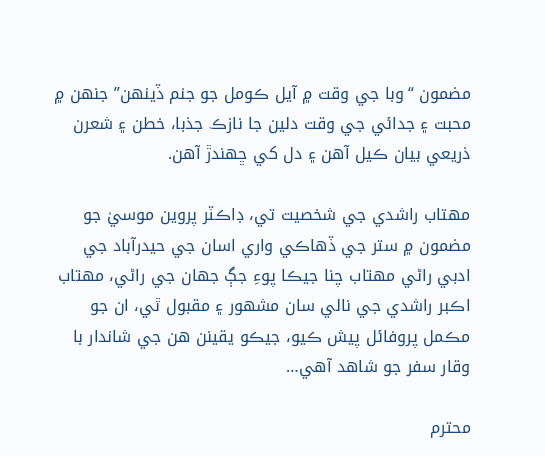مضمون “وبا جي وقت ۾ آيل ڪومل جو جنم ڏينھن” جنهن ۾ محبت ۽ جدائي جي وقت دلين جا نازڪ جذبا، خطن ۽ شعرن ذريعي بيان ڪيل آھن ۽ دل کي ڇهندڙ آهن.

مھتاب راشدي جي شخصيت تي، ڊاڪٽر پروين موسيٰ جو مضمون ۾ ستر جي ڏھاڪي واري اسان جي حيدرآباد جي ادبي راڻي مھتاب چنا جيڪا پوءِ جڳ جھان جي راڻي، مھتاب اڪبر راشدي جي نالي سان مشھور ۽ مقبول ٿي، ان جو مڪمل پروفائل پيش ڪيو، جيڪو يقينن هن جي شاندار با وقار سفر جو شاهد آھي…

محترم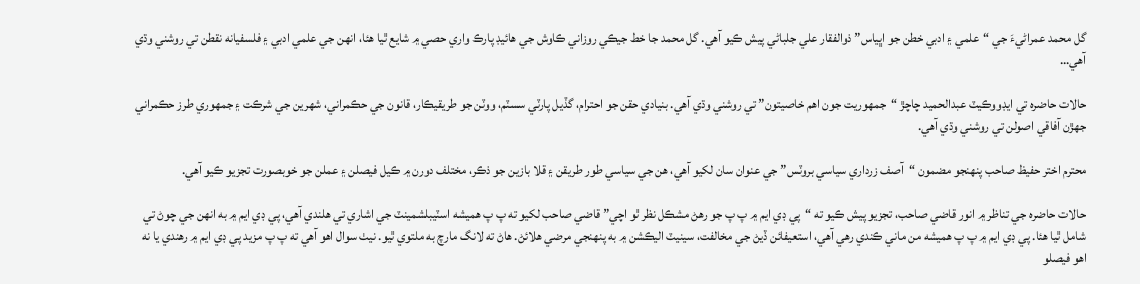گل محمد عمراڻيءَ جي “علمي ۽ ادبي خطن جو اڀياس” ذوالفقار علي جلباڻي پيش ڪيو آهي. گل محمد جا خط جيڪي روزاني ڪاوش جي ھائيڊ پارڪ واري حصي ۾ شايع ٿيا هئا، انھن جي علمي ادبي ۽ فلسفيانه نقطن تي روشني وڌي آھي…

حالات حاضره تي ايڊووڪيٽ عبدالحميد چاچڙ “جمهوريت جون اھم خاصيتون” تي روشني وڌي آھي. بنيادي حقن جو احترام، گڏيل پارٽي سسٽم، ووٽن جو طريقيڪار، قانون جي حڪمراني، شھرين جي شرڪت ۽ جمهوري طرز حڪمراني جھڙن آفاقي اصولن تي روشني وڌي آهي.

محترم اختر حفيظ صاحب پنهنجو مضمون “آصف زرداري سياسي بروٽس” جي عنوان سان لکيو آهي، ھن جي سياسي طور طريقن ۽ قلا بازين جو ذڪر، مختلف دورن ۾ ڪيل فيصلن ۽ عملن جو خوبصورت تجزيو ڪيو آھي.

حالات حاضره جي تناظر ۾ انور قاضي صاحب، تجزيو پيش ڪيو ته “پي ڊي ايم ۾ پ پ جو رھڻ مشڪل نظر ٿو اچي” قاضي صاحب لکيو ته پ پ ھميشه اسٽيبلشمينٽ جي اشاري تي ھلندي آھي، پي ڊي ايم ۾ به انھن جي چوڻ تي شامل ٿيا ھئا. پي ڊي ايم ۾ پ پ ھميشه من ماني ڪندي رھي آھي، استعيفائن ڏيڻ جي مخالفت، سينيٽ اليڪشن ۾ به پنھنجي مرضي ھلائڻ. هاڻ ته لانگ مارچ به ملتوي ٿيو. نيٺ سوال اهو آھي ته پ پ مزيد پي ڊي ايم ۾ رھندي يا نه اھو فيصلو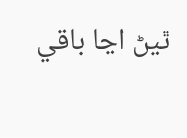ٿيڻ اڃا باقي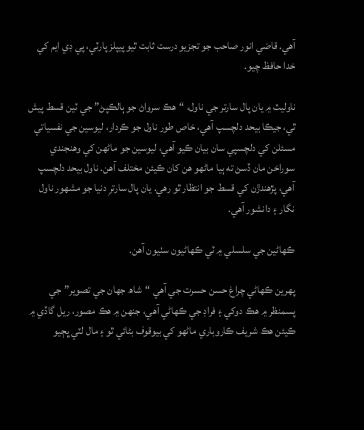آھي. قاضي انور صاحب جو تجزيو درست ثابت ٿيو پيپلز پارٽي، پي ڊي ايم کي خدا حافظ چيو.

ناوليٽ ۾ يان پال سارتر جي ناول، “ھڪ سرواڻ جو ٻالڪپڻ” جي ٽين قسط پيش ٿي، جيڪا بيحد دلچسپ آھي، خاص طور ناول جو ڪردار، ليوسين جي نفسياتي مسئلن کي دلچسپي سان بيان ڪيو آھي، ليوسين جو ماڻھن کي وھنجندي سوراخن مان ڏسڻ ته ٻيا ماڻھو ھن کان ڪيئن مختلف آھن. ناول بيحد دلچسپ آھي، پڙھندڙن کي قسط جو انتظار ٿو رھي. يان پال سارترِ دنيا جو مشھور ناول نگار ۽ دانشور آھي.

ڪھاڻين جي سلسلي ۾ ٽي ڪھاڻيون سٺيون آھن.

پھرين ڪھاڻي چراغ حسن حسرت جي آھي “شاھ جھان جي تصوير” جي پسمنظر ۾ ھڪ دوکي ۽ فراڊ جي ڪھاڻي آھي، جنھن ۾ ھڪ مصور، ريل گاڏي ۾ ڪيئن ھڪ شريف ڪاروباري ماڻھو کي بيوقوف بڻائي ٿو ۽ مال لٽي ڀڄيو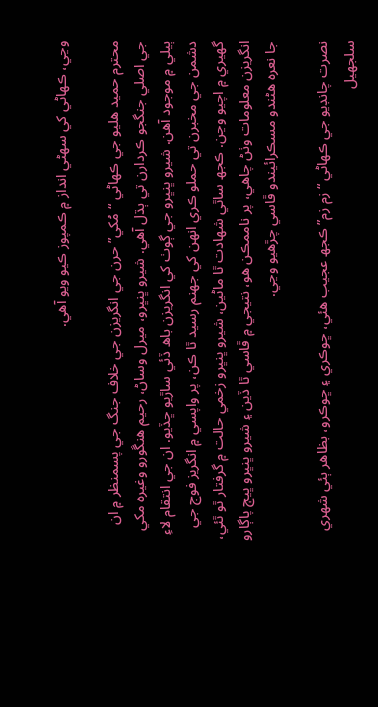وڃي، ڪھاڻي کي سھڻي انداز ۾ ڪمپوز ڪيو ويو آھي.

محترم حميد ھليو جي ڪھاڻي “مُکي” حرن جي انگريزن جي خلاف جنگ جي پسمنظر ۾ ان جي اصلي جنگجو ڪردارن تي ٻڌل آھي. شيرو ڀنڀرو، ميرل وساڻ، رحيم ھنڱورو وغيره مکي ٻيلي ۾ موجود آھن. شيرو ڀنڀرو جي ڳوٺ کي انگريزن باھ ڏئي ساڙيو ڇڏيو. ان جي انتقام لاءِ دشمن جي مخبرن تي حملو ڪري انھن کي جھنم رسيد ٿا ڪن، پر واپسي ۾ انگريز فوج جي گھيري ۾ اچيو وڃن. ڪجھ ساٿي شھادت ٿا ماڻين، شيرو ڀنڀرو زخمي حالت ۾ گرفتار ٿو ٿئي، انگريزن معلومات وٺڻ چاھي، پر ناممڪن ھو، نتيجي ۾ ڦاسي ٿا ڏين ۽ شيرو ڀنڀرو ڀيڄ پاڳارو جا نعره ھڻندو مسڪرائيندو ڦاسي چڙھيو وڃي.

نصرت چانڊيو جي ڪھاڻي “زم زم” ڪجھ عجيب ھئي، ڇوڪري ۽ ڇوڪرو، بظاھر ٻئي شھري سلجھيل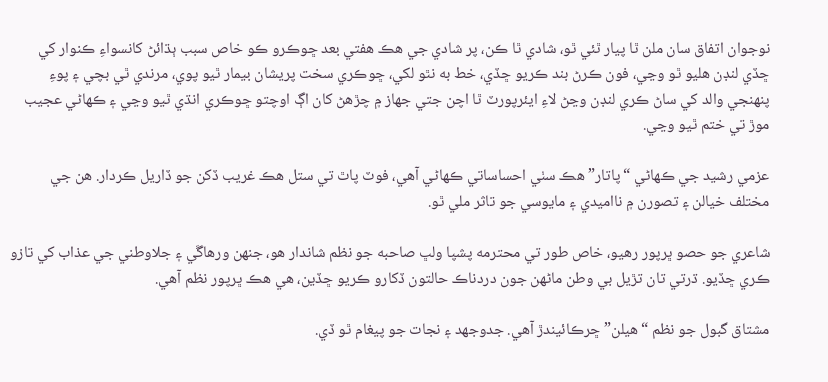نوجوان اتفاق سان ملن ٿا پيار ٿئي ٿو، شادي ٿا ڪن، پر شادي جي ھڪ ھفتي بعد ڇوڪرو ڪو خاص سبب ٻڌائڻ کانسواءِ ڪنوار کي ڇڏي لنڊن ھليو ٿو وڃي، فون ڪرڻ بند ڪريو ڇڏي، خط به نٿو لکي، ڇوڪري سخت پريشان بيمار ٿيو پوي، مرندي ٿي بچي ۽ پوءِ پنھنجي والد کي ساڻ ڪري لنڊن وڃڻ لاءِ ايئرپورٽ ٿا اچن جتي جھاز ۾ چڙھڻ کان اڳ اوچتو ڇوڪري انڌي ٿيو وڃي ۽ ڪھاڻي عجيب موڙ تي ختم ٿيو وڃي.

عزمي رشيد جي ڪھاڻي “پاتار” ھڪ سٺي احساساتي ڪھاڻي آھي، فوٽ پاٿ تي ستل ھڪ غريب ڏکن جو ڏاريل ڪردار. هن جي مختلف خيالن ۽ تصورن ۾ نااميدي ۽ مايوسي جو تاثر ملي ٿو.

شاعري جو حصو ڀرپور رھيو، خاص طور تي محترمه پشپا ولڀ صاحبه جو نظم شاندار ھو، جنھن ورھاڱي ۽ جلاوطني جي عذاب کي تازو ڪري ڇڏيو. ڌرتي تان تڙيل بي وطن ماڻھن جون دردناڪ حالتون ڏکارو ڪريو ڇڏين، ھي ھڪ ڀرپور نظم آھي.

مشتاق گبول جو نظم “ھيلن” ڇرڪائيندڙ آهي. جدوجھد ۽ نجات جو پيغام ٿو ڏي.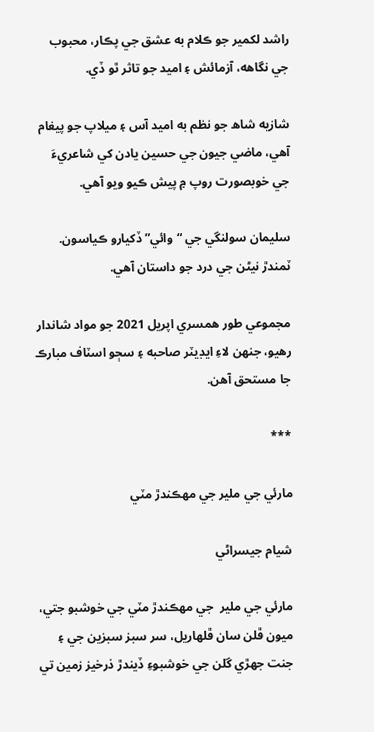راشد لکمير جو ڪلام به عشق جي پڪار، محبوب جي نگاهه، آزمائش ۽ اميد جو تاثر ٿو ڏي.

شازيه شاھ جو نظم به اميد آس ۽ ميلاپ جو پيغام آھي، ماضي جيون جي حسين يادن کي شاعريءَ جي خوبصورت روپ ۾ پيش ڪيو ويو آهي.

سليمان سولنگي جي “وائي” ڏکيارو ڪياسون. ٽمندڙ نيڻن جي درد جو داستان آھي.

مجموعي طور ھمسري اپريل 2021 جو مواد شاندار رھيو، جنھن لاءِ ايڊيٽر صاحبه ۽ سڄو اسٽاف مبارڪ جا مستحق آهن.

***

مارئي جي ملير جي مهڪندڙ مٽي

شيام جيسراڻي

مارئي جي ملير  جي مھڪندڙ مٽي جي خوشبو جتي، ميون ڦلن سان ڦلهاريل، سر سبز سبزين جي ۽ جنت جھڙي گلن جي خوشبوءِ ڏيندڙ ذرخيز زمين تي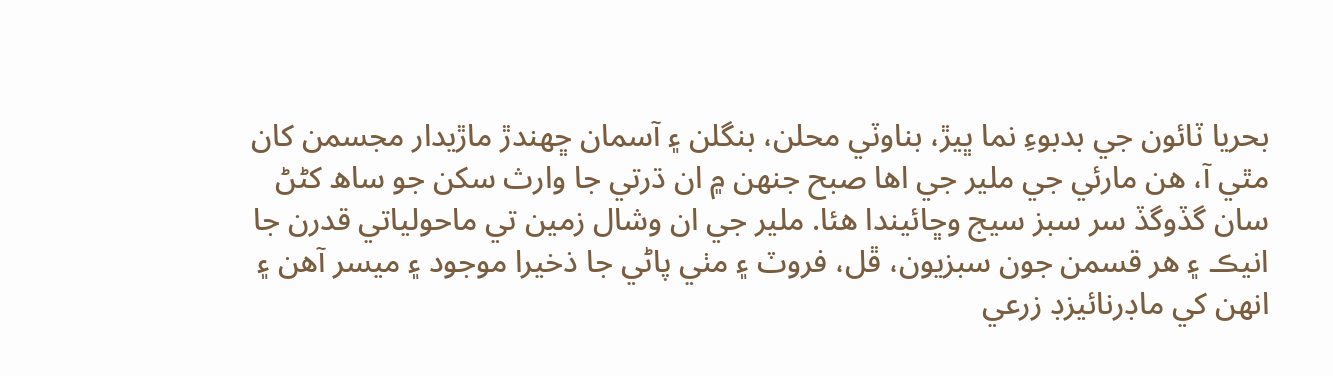بحريا ٽائون جي بدبوءِ نما ڀيڙ، بناوٽي محلن، بنگلن ۽ آسمان ڇهندڙ ماڙيدار مجسمن کان مٿي آ، ھن مارئي جي ملير جي اها صبح جنهن ۾ ان ڌرتي جا وارث سکن جو ساھ کڻڻ سان گڏوگڏ سر سبز سيج وڇائيندا هئا. ملير جي ان وشال زمين تي ماحولياتي قدرن جا انيڪ ۽ ھر قسمن جون سبزيون، ڦل، فروٽ ۽ مٺي پاڻي جا ذخيرا موجود ۽ ميسر آھن ۽ انھن کي ماڊرنائيزڊ زرعي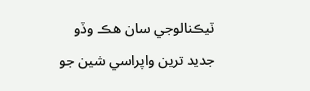ٽيڪنالوجي سان ھڪ وڏو جديد ترين واپراسي شين جو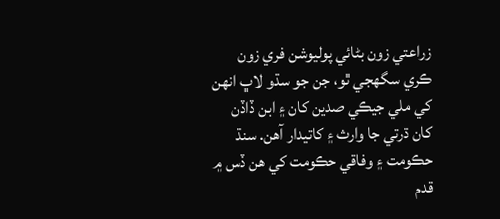زراعتي زون بڻائي پوليوشن فري زون ڪري سگھجي ٿو، جن جو سڌو لاڀ انهن کي ملي جيڪي صدين کان ۽ ابن ڏاڏن کان ڌرتي جا وارث ۽ کاتيدار آهن. سنڌ حڪومت ۽ وفاقي حڪومت کي هن ڏس ۾ قدم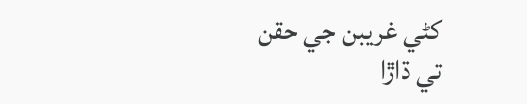کڻي غريبن جي حقن تي ڌاڙا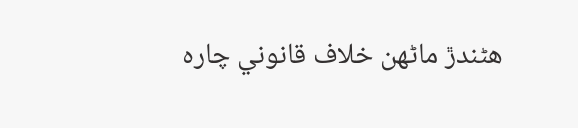هڻندڙ ماڻهن خلاف قانوني چاره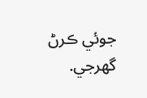جوئي ڪرڻ گهرجي.